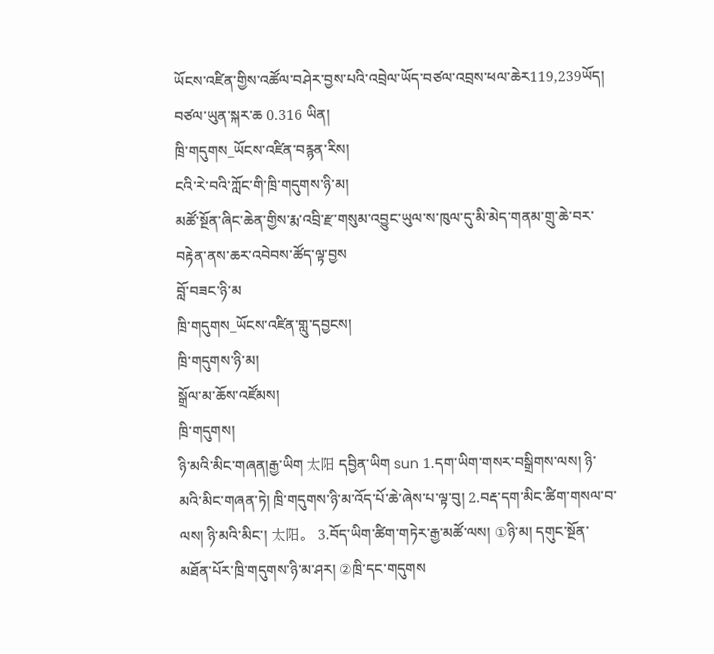ཡོངས་འཛིན་གྱིས་འཚོལ་བཤེར་བྱས་པའི་འབྲེལ་ཡོད་བཙལ་འབྲས་ཕལ་ཆེར119,239ཡོད།  བཙལ་ཡུན་སྐར་ཆ 0.316 ཡིན།
ཁྲི་གདུགས_ཡོངས་འཛིན་བརྙན་རིས།
ངའི་རེ་བའི་ཀློང་གི་ཁྲི་གདུགས་ཉི་མ།
མཚོ་སྔོན་ཞིང་ཆེན་གྱིས་རྨ་འབྲི་རྫ་གསུམ་འབྱུང་ཡུལ་ས་ཁུལ་དུ་མི་མེད་གནམ་གྲུ་ཆེ་བར་བརྟེན་ནས་ཆར་འབེབས་ཚོད་ལྟ་བྱས
བློ་བཟང་ཉི་མ
ཁྲི་གདུགས_ཡོངས་འཛིན་གླུ་དབྱངས།
ཁྲི་གདུགས་ཉི་མ།
སྒྲོལ་མ་ཆོས་འཛོམས།
ཁྲི་གདུགས།
ཉི་མའི་མིང་གཞན།རྒྱ་ཡིག 太阳 དབྱིན་ཡིག sun 1.དག་ཡིག་གསར་བསྒྲིགས་ལས། ཉི་མའི་མིང་གཞན་ཏེ། ཁྲི་གདུགས་ཉི་མ་འོད་པོ་ཆེ་ཞེས་པ་ལྟ་བུ། 2.བརྡ་དག་མིང་ཚིག་གསལ་བ་ལས། ཉི་མའི་མིང་། 太阳。 3.བོད་ཡིག་ཚིག་གཏེར་རྒྱ་མཚོ་ལས། ①ཉི་མ། དགུང་སྔོན་མཐོན་པོར་ཁྲི་གདུགས་ཉི་མ་ཤར། ②ཁྲི་དང་གདུགས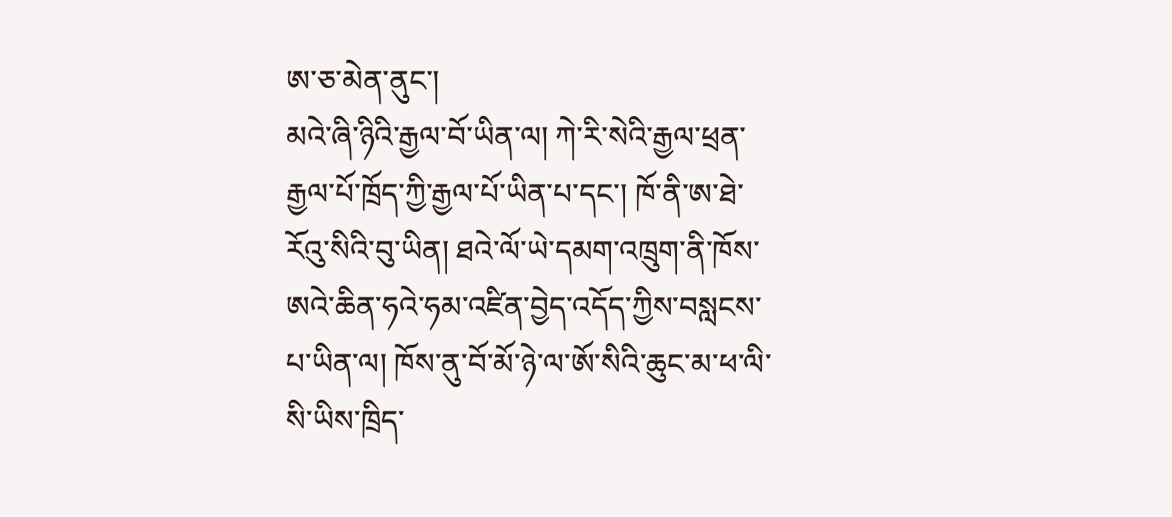ཨ་ཅ་མེན་ནུང་།
མའེ་ཞི་ཉིའི་རྒྱལ་བོ་ཡིན་ལ། ཀེ་རི་སེའི་རྒྱལ་ཕྲན་རྒྱལ་པོ་ཁྲོད་ཀྱི་རྒྱལ་པོ་ཡིན་པ་དང་། ཁོ་ནི་ཨ་ཐེ་རོའུ་སིའི་བུ་ཡིན། ཐའེ་ལོ་ཡེ་དམག་འཁྲུག་ནི་ཁོས་ཨའེ་ཆིན་ཧའེ་ཧམ་འཛིན་བྱེད་འདོད་ཀྱིས་བསླངས་པ་ཡིན་ལ། ཁོས་ནུ་བོ་མོ་ཉེ་ལ་ཨོ་སིའི་ཆུང་མ་ཕ་ལི་སི་ཡིས་ཁྲིད་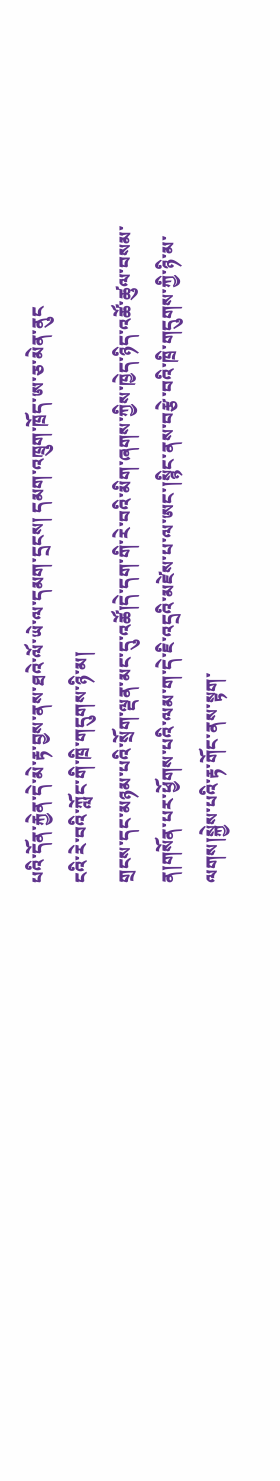པའི་དོན་རྐྱེན་དེ་མེ་རྟ་བྱས་ནས་ཐའེ་ལོ་ཡེ་ལ་དམག་དྲངས། དམག་འཁྲུག་ཁྲོད་ཨ་ཅ་མེན་ནུང
ངའི་རེ་བའི་ཀློང་གི་ཁྲི་གདུགས་ཉི་མ།
གྲངས་དང་མཉམ་པའི་སྲོག་ལྡན་མང་དུ་འཚོ།དེ་དག་གི་རེ་བའི་མིག་ཞགས་ཀྱིས་ཁྱེད་ཉིད་འཚོ་ཚུལ་བསམ་ན།གསོན་པར་ཕྱོགས་པའི་ལམ་ག་དེ་ཇི་འདྲའི་མཛེས་པ་ལ་ཨང་།སྙིང་ནས་བརྩེ་བའི་ཁྲི་གདུགས་ཀྱི་ཉི་མ་ལགས།སྐྱེས་པའི་རྟ་གོང་ནས་སྟག་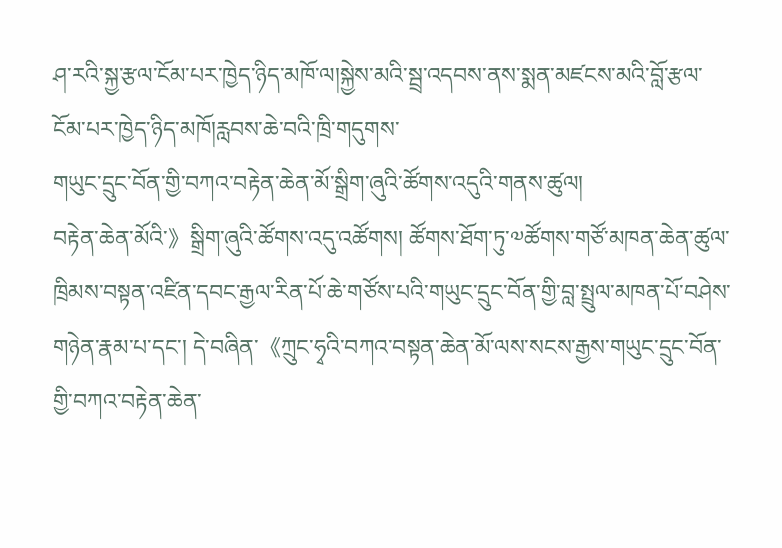ཤ་རའི་སྐྱ་རྩལ་ངོམ་པར་ཁྱེད་ཉིད་མཁོ་ལ།སྐྱེས་མའི་སྦྲ་འདབས་ནས་སྨན་མཛངས་མའི་བློ་རྩལ་ངོམ་པར་ཁྱེད་ཉིད་མཁོ།རླབས་ཆེ་བའི་ཁྲི་གདུགས་
གཡུང་དྲུང་བོན་གྱི་བཀའ་བརྟེན་ཆེན་མོ་སྒྲིག་ཞུའི་ཚོགས་འདུའི་གནས་ཚུལ།
བརྟེན་ཆེན་མོའི་》སྒྲིག་ཞུའི་ཚོགས་འདུ་འཚོགས། ཚོགས་ཐོག་ཏུ་༧ཚོགས་གཙོ་མཁན་ཆེན་ཚུལ་ཁྲིམས་བསྟན་འཛིན་དབང་རྒྱལ་རིན་པོ་ཆེ་གཙོས་པའི་གཡུང་དྲུང་བོན་གྱི་བླ་སྤྲུལ་མཁན་པོ་བཤེས་གཉེན་རྣམ་པ་དང་། དེ་བཞིན་《ཀྲུང་ཧྭའི་བཀའ་བསྟན་ཆེན་མོ་ལས་སངས་རྒྱས་གཡུང་དྲུང་བོན་གྱི་བཀའ་བརྟེན་ཆེན་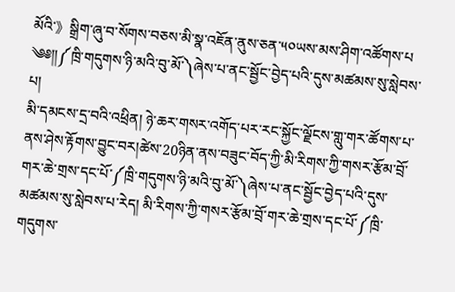མོའི་》སྒྲིག་ཞུ་བ་སོགས་བཅས་མི་སྣ་འཇོན་ནུས་ཅན་༥༠ཡས་མས་ཤིག་འཚོགས་པ
༄༅།།༼ཁྲི་གདུགས་ཉི་མའི་བུ་མོ་༽ཞེས་པ་ནང་སྦྱོང་བྱེད་པའི་དུས་མཚམས་སུ་སླེབས་པ།
མི་དམངས་དྲ་བའི་འཕྲིན། ཉེ་ཆར་གསར་འགོད་པར་རང་སྐྱོང་ལྗོངས་གླུ་གར་ཚོགས་པ་ནས་ཤེས་རྟོགས་བྱུང་བར།ཚེས་20ཉིན་ནས་བཟུང་བོད་ཀྱི་མི་རིགས་ཀྱི་གསར་རྩོམ་བྲོ་གར་ཆེ་གྲས་དང་པོ་༼ཁྲི་གདུགས་ཉི་མའི་བུ་མོ་༽ཞེས་པ་ནང་སྦྱོང་བྱེད་པའི་དུས་མཚམས་སུ་སླེབས་པ་རེད། མི་རིགས་ཀྱི་གསར་རྩོམ་བྲོ་གར་ཆེ་གྲས་དང་པོ་༼ཁྲི་གདུགས་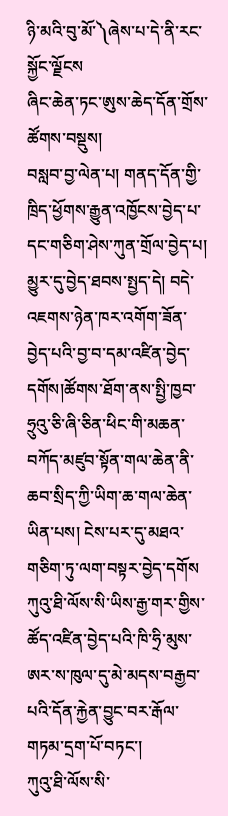ཉི་མའི་བུ་མོ་༽ཞེས་པ་དེ་ནི་རང་སྐྱོང་ལྗོངས
ཞིང་ཆེན་ཏང་ཨུས་ཆེད་དོན་གྲོས་ཚོགས་བསྡུས།
བསླབ་བྱ་ལེན་པ། གནད་དོན་གྱི་ཁྲིད་ཕྱོགས་རྒྱུན་འཁྱོངས་བྱེད་པ་དང་གཅིག་ཤེས་ཀུན་གྲོལ་བྱེད་པ། མྱུར་དུ་བྱེད་ཐབས་སྤྱད་དེ། བདེ་འཇགས་ཉེན་ཁར་འགོག་ཟོན་བྱེད་པའི་བྱ་བ་དམ་འཛིན་བྱེད་དགོས།ཚོགས་ཐོག་ནས་སྤྱི་ཁྱབ་ཧྲུའུ་ཅི་ཞི་ཅིན་ཕིང་གི་མཆན་བཀོད་མཛུབ་སྟོན་གལ་ཆེན་ནི་ཆབ་སྲིད་ཀྱི་ཡིག་ཆ་གལ་ཆེན་ཡིན་པས། ངེས་པར་དུ་མཐའ་གཅིག་ཏུ་ལག་བསྟར་བྱེད་དགོས
ཀུའུ་ཐི་ལོས་སི་ཡིས་རྒྱ་གར་གྱིས་ཚོད་འཛིན་བྱེད་པའི་ཁི་ཧྲི་མུས་ཨར་ས་ཁུལ་དུ་མེ་མདས་བརྒྱབ་པའི་དོན་རྐྱེན་བྱུང་བར་རྒོལ་གཏམ་དྲག་པོ་བཏང་།
ཀུའུ་ཐི་ལོས་སི་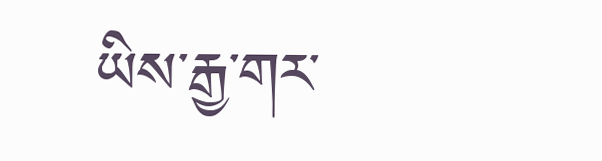ཡིས་རྒྱ་གར་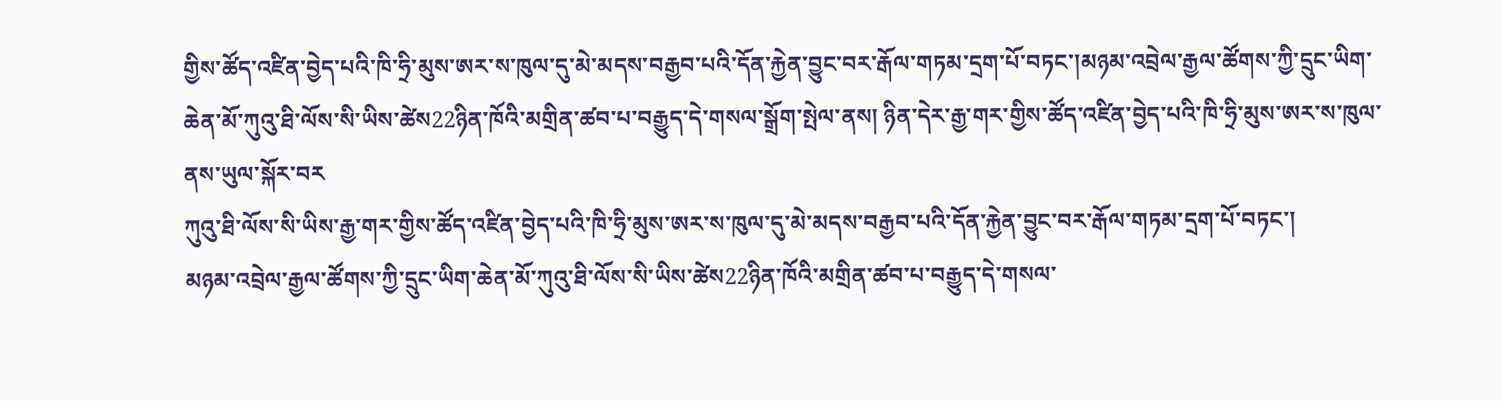གྱིས་ཚོད་འཛིན་བྱེད་པའི་ཁི་ཧྲི་མུས་ཨར་ས་ཁུལ་དུ་མེ་མདས་བརྒྱབ་པའི་དོན་རྐྱེན་བྱུང་བར་རྒོལ་གཏམ་དྲག་པོ་བཏང་།མཉམ་འབྲེལ་རྒྱལ་ཚོགས་ཀྱི་དྲུང་ཡིག་ཆེན་མོ་ཀུའུ་ཐི་ལོས་སི་ཡིས་ཚེས22ཉིན་ཁོའི་མགྲིན་ཚབ་པ་བརྒྱུད་དེ་གསལ་སྒྲོག་སྤེལ་ནས། ཉིན་དེར་རྒྱ་གར་གྱིས་ཚོད་འཛིན་བྱེད་པའི་ཁི་ཧྲི་མུས་ཨར་ས་ཁུལ་ནས་ཡུལ་སྐོར་བར
ཀུའུ་ཐི་ལོས་སི་ཡིས་རྒྱ་གར་གྱིས་ཚོད་འཛིན་བྱེད་པའི་ཁི་ཧྲི་མུས་ཨར་ས་ཁུལ་དུ་མེ་མདས་བརྒྱབ་པའི་དོན་རྐྱེན་བྱུང་བར་རྒོལ་གཏམ་དྲག་པོ་བཏང་།
མཉམ་འབྲེལ་རྒྱལ་ཚོགས་ཀྱི་དྲུང་ཡིག་ཆེན་མོ་ཀུའུ་ཐི་ལོས་སི་ཡིས་ཚེས22ཉིན་ཁོའི་མགྲིན་ཚབ་པ་བརྒྱུད་དེ་གསལ་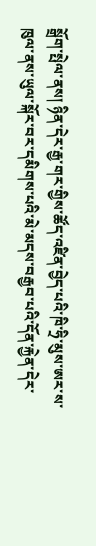སྒྲོག་སྤེལ་ནས། ཉིན་དེར་རྒྱ་གར་གྱིས་ཚོད་འཛིན་བྱེད་པའི་ཁི་ཧྲི་མུས་ཨར་ས་ཁུལ་ནས་ཡུལ་སྐོར་བར་དམིགས་པའི་མེ་མདས་བརྒྱབ་པའི་དོན་རྐྱེན་དེར་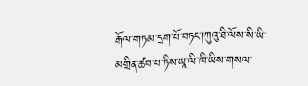རྒོལ་གཏམ་དྲག་པོ་བཏང་།ཀུའུ་ཐི་ལོས་སི་ཡི་མགྲིན་ཚབ་པ་ཏིས་ཡཱ་ལི་ཁི་ཡིས་གསལ་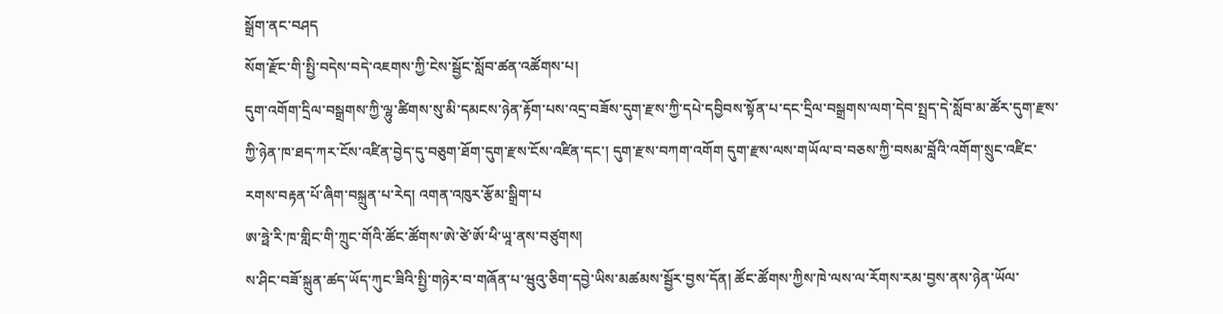སྒྲོག་ནང་བཤད
སོག་རྫོང་གི་སྤྱི་བདེས་བདེ་འཇགས་ཀྱི་ངེས་སྦྱོང་སློབ་ཚན་འཚོགས་པ།
དུག་འགོག་དྲིལ་བསྒྲགས་ཀྱི་ལྷུ་ཚིགས་སུ་མི་དམངས་ཉེན་རྟོག་པས་འདྲ་བཟོས་དུག་རྫས་ཀྱི་དཔེ་དབྱིབས་སྟོན་པ་དང་དྲིལ་བསྒྲགས་ལག་དེབ་སྤྲད་དེ་སློབ་མ་ཚོར་དུག་རྫས་ཀྱི་ཉེན་ཁ་ཐད་ཀར་ངོས་འཛིན་བྱེད་དུ་བཅུག་ཐོག་དུག་རྫས་ངོས་འཛིན་དང་། དུག་རྫས་བཀག་འགོག དུག་རྫས་ལས་གཡོལ་བ་བཅས་ཀྱི་བསམ་བློའི་འགོག་སྲུང་འཛིང་རགས་བརྟན་པོ་ཞིག་བསྐྲུན་པ་རེད། འགན་འཁུར་རྩོམ་སྒྲིག་པ
ཨ་ཧྥེ་རི་ཁ་གླིང་གི་ཀྲུང་གོའི་ཚོང་ཚོགས་ཨེ་ཙེ་ཨོ་ཕི་ཡཱ་ནས་བཙུགས།
ས་ཤིང་བཟོ་སྐྲུན་ཚད་ཡོད་ཀུང་ཟིའི་སྤྱི་གཉེར་བ་གཞོན་པ་ཝུའུ་ཅིག་དབྱེ་ཡིས་མཚམས་སྦྱོར་བྱས་དོན། ཚོང་ཚོགས་ཀྱིས་ཁེ་ལས་ལ་རོགས་རམ་བྱས་ནས་ཉེན་ཡོལ་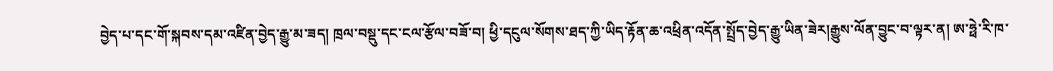བྱེད་པ་དང་གོ་སྐབས་དམ་འཛིན་བྱེད་རྒྱུ་མ་ཟད། ཁྲལ་བསྡུ་དང་ངལ་རྩོལ་བཟོ་བ། ཕྱི་དངུལ་སོགས་ཐད་ཀྱི་ཡིད་རྟོན་ཆ་འཕྲིན་འདོན་སྤྲོད་བྱེད་རྒྱུ་ཡིན་ཟེར།རྒྱུས་ལོན་བྱུང་བ་ལྟར་ན། ཨ་ཧྥེ་རི་ཁ་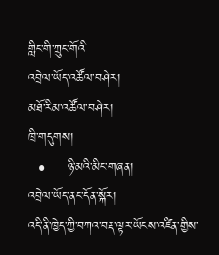གླིང་གི་ཀྲུང་གོའི
འབྲེལ་ཡོད་འཚོལ་བཤེར།
མཐོ་རིམ་འཚོལ་བཤེར།
ཁྲི་གདུགས།
  •     ཉི་མའི་མིང་གཞན།
འབྲེལ་ཡོད་ནང་དོན་སྐོར།
འདི་ནི་ཁྱེད་ཀྱི་བཀའ་བརྡ་ལྟར་ཡོངས་འཛིན་གྱིས་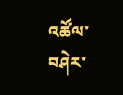འཚོལ་བཤེར་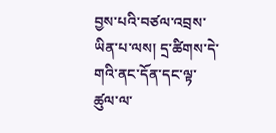བྱས་པའི་བཙལ་འབྲས་ཡིན་པ་ལས། དྲ་ཚིགས་དེ་གའི་ནང་དོན་དང་ལྟ་ཚུལ་ལ་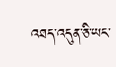འཐད་འདུན་ཅི་ཡང་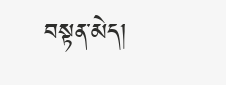བསྟན་མེད།